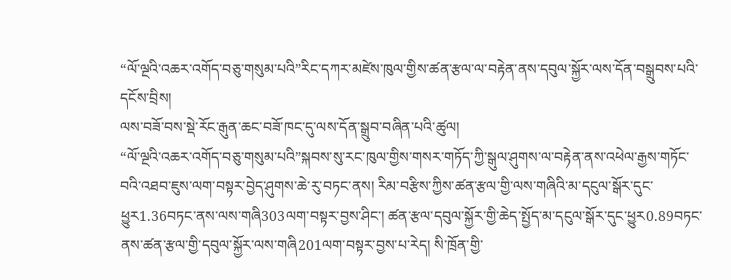“ལོ་ལྔའི་འཆར་འགོད་བཅུ་གསུམ་པའི”རིང་དཀར་མཛེས་ཁུལ་གྱིས་ཚན་རྩལ་ལ་བརྟེན་ནས་དབུལ་སྐྱོར་ལས་དོན་བསྒྲུབས་པའི་དངོས་བྲིས།
ལས་བཟོ་བས་སྡེ་རོང་རྒུན་ཆང་བཟོ་ཁང་དུ་ལས་དོན་སྒྲུབ་བཞིན་པའི་ཚུལ།
“ལོ་ལྔའི་འཆར་འགོད་བཅུ་གསུམ་པའི”སྐབས་སུ་རང་ཁུལ་གྱིས་གསར་གཏོད་ཀྱི་སྒུལ་ཤུགས་ལ་བརྟེན་ནས་འཕེལ་རྒྱས་གཏོང་བའི་འཐབ་ཇུས་ལག་བསྟར་བྱེད་ཤུགས་ཆེ་རུ་བཏང་ནས། རིམ་བརྩིས་ཀྱིས་ཚན་རྩལ་གྱི་ལས་གཞིའི་མ་དངུལ་སྒོར་དུང་ཕྱུར1.36བཏང་ནས་ལས་གཞི303ལག་བསྟར་བྱས་ཤིང་། ཚན་རྩལ་དབུལ་སྐྱོར་གྱི་ཆེད་སྤྱོད་མ་དངུལ་སྒོར་དུང་ཕྱུར0.89བཏང་ནས་ཚན་རྩལ་གྱི་དབུལ་སྐྱོར་ལས་གཞི201ལག་བསྟར་བྱས་པ་རེད། སི་ཁྲོན་གྱི་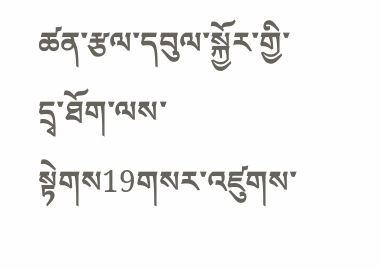ཚན་རྩལ་དབུལ་སྐྱོར་གྱི་དྲྭ་ཐོག་ལས་སྟེགས19གསར་འཛུགས་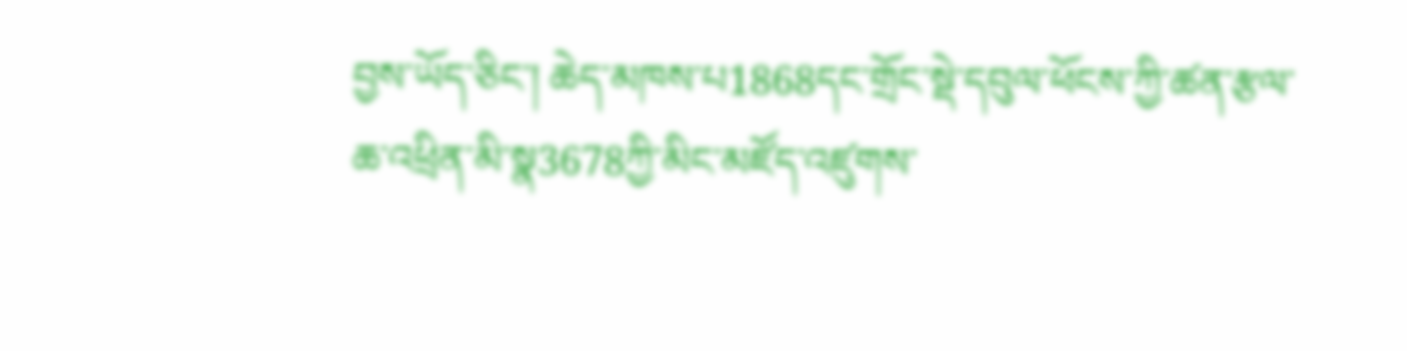བྱས་ཡོད་ཅིང་། ཆེད་མཁས་པ1868དང་གྲོང་སྡེ་དབུལ་ཕོངས་ཀྱི་ཚན་རྩལ་ཆ་འཕྲིན་མི་སྣ3678ཀྱི་མིང་མཛོད་འཛུགས་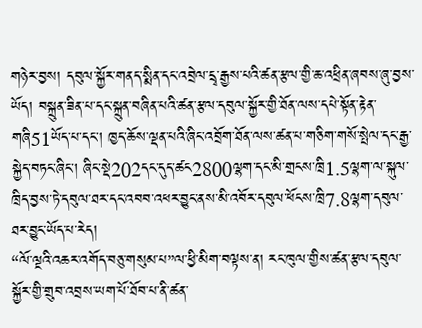གཉེར་བྱས། དབུལ་སྐྱོར་གནད་སྨིན་དང་འབྲེལ་དྲྭ་རྒྱས་པའི་ཚན་རྩལ་གྱི་ཆ་འཕྲིན་ཞབས་ཞུ་བྱས་ཡོད། བསྐྲུན་ཟིན་པ་དང་སྐྲུན་བཞིན་པའི་ཚན་རྩལ་དབུལ་སྐྱོར་གྱི་ཐོན་ལས་དཔེ་སྟོན་རྟེན་གཞི51ཡོད་པ་དང་། ཁྱད་ཆོས་ལྡན་པའི་ཞིང་འབྲོག་ཐོན་ལས་ཚན་པ་གཅིག་གསོ་སྤེལ་དང་རྒྱ་སྐྱེད་བཏང་ཞིང་། ཞིང་སྡེ202དང་དུད་ཚང2800ལྷག་དང་མི་གྲངས་ཁྲི1.5ལྷག་ལ་སྐུལ་ཁྲིད་བྱས་ཏེ་དབུལ་ཐར་དང་འབབ་འཕར་བྱུང་ནས་མི་འབོར་དབུལ་ཕོངས་ཁྲི7.8ལྷག་དབུལ་ཐར་བྱུང་ཡོད་པ་རེད།
“ལོ་ལྔའི་འཆར་འགོད་བཅུ་གསུམ་པ”ལ་ཕྱི་མིག་བལྟས་ན། རང་ཁུལ་གྱིས་ཚན་རྩལ་དབུལ་སྐྱོར་གྱི་གྲུབ་འབྲས་ཡག་པོ་ཐོབ་པ་ནི་ཚན་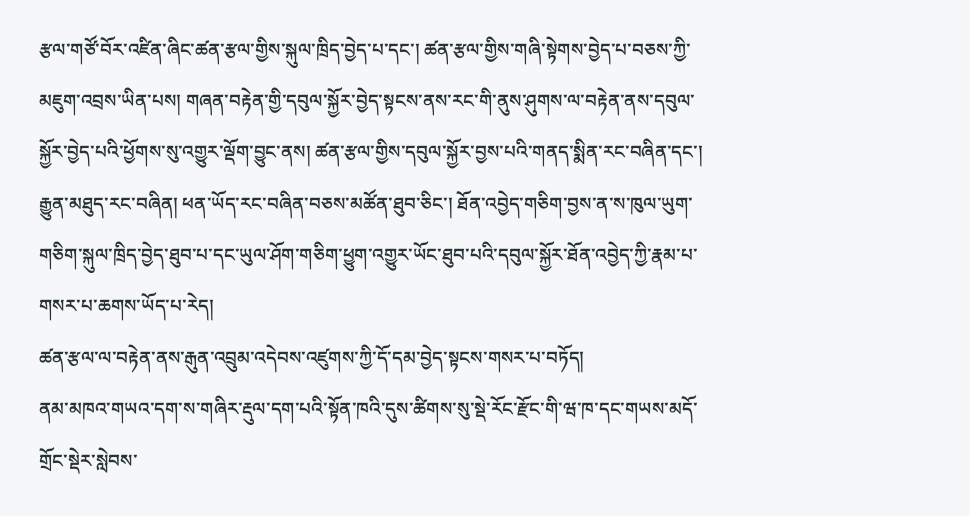རྩལ་གཙོ་བོར་འཛིན་ཞིང་ཚན་རྩལ་གྱིས་སྐུལ་ཁྲིད་བྱེད་པ་དང་། ཚན་རྩལ་གྱིས་གཞི་སྟེགས་བྱེད་པ་བཅས་ཀྱི་མཇུག་འབྲས་ཡིན་པས། གཞན་བརྟེན་གྱི་དབུལ་སྐྱོར་བྱེད་སྟངས་ནས་རང་གི་ནུས་ཤུགས་ལ་བརྟེན་ནས་དབུལ་སྐྱོར་བྱེད་པའི་ཕྱོགས་སུ་འགྱུར་ལྡོག་བྱུང་ནས། ཚན་རྩལ་གྱིས་དབུལ་སྐྱོར་བྱས་པའི་གནད་སྨིན་རང་བཞིན་དང་། རྒྱུན་མཐུད་རང་བཞིན། ཕན་ཡོད་རང་བཞིན་བཅས་མཚོན་ཐུབ་ཅིང་། ཐོན་འབྱེད་གཅིག་བྱས་ན་ས་ཁུལ་ཡུག་གཅིག་སྐུལ་ཁྲིད་བྱེད་ཐུབ་པ་དང་ཡུལ་ཤོག་གཅིག་ཕྱུག་འགྱུར་ཡོང་ཐུབ་པའི་དབུལ་སྐྱོར་ཐོན་འབྱེད་ཀྱི་རྣམ་པ་གསར་པ་ཆགས་ཡོད་པ་རེད།
ཚན་རྩལ་ལ་བརྟེན་ནས་རྒུན་འབྲུམ་འདེབས་འཛུགས་ཀྱི་དོ་དམ་བྱེད་སྟངས་གསར་པ་བཏོད།
ནམ་མཁའ་གཡའ་དག་ས་གཞིར་རྡུལ་དག་པའི་སྟོན་ཁའི་དུས་ཚིགས་སུ་སྡེ་རོང་རྫོང་གི་ཝ་ཁ་དང་གཡས་མདོ་གྲོང་སྡེར་སླེབས་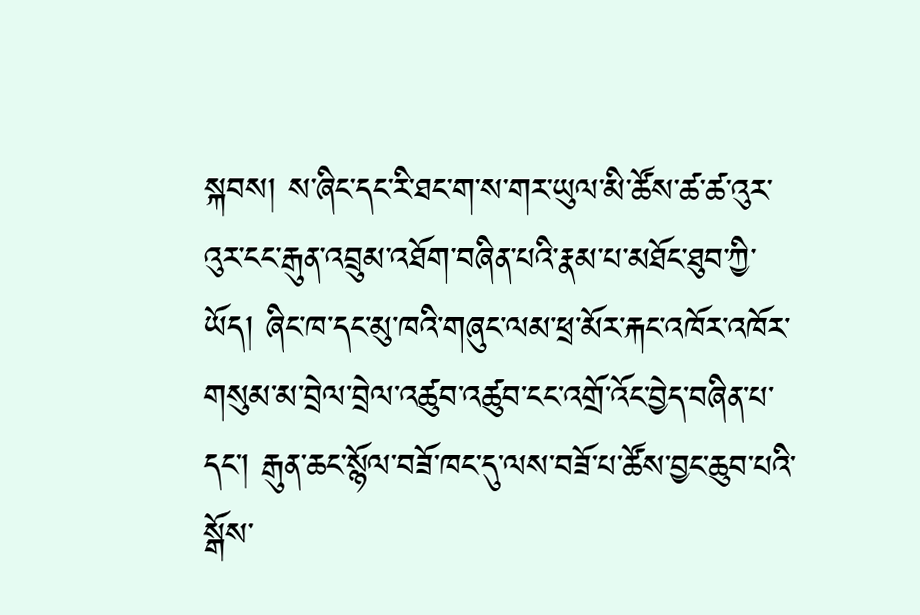སྐབས། ས་ཞིང་དང་རི་ཐང་ག་ས་གར་ཡུལ་མི་ཚོས་ཚ་ཚ་འུར་འུར་ངང་རྒུན་འབྲུམ་འཐོག་བཞིན་པའི་རྣམ་པ་མཐོང་ཐུབ་ཀྱི་ཡོད། ཞིང་ཁ་དང་མུ་ཁའི་གཞུང་ལམ་ཕྲ་མོར་རྐང་འཁོར་འཁོར་གསུམ་མ་བྲེལ་བྲེལ་འཚུབ་འཚུབ་ངང་འགྲོ་འོང་བྱེད་བཞིན་པ་དང་། རྒུན་ཆང་སྙོལ་བཟོ་ཁང་དུ་ལས་བཟོ་པ་ཚོས་བྱང་ཆུབ་པའི་སྒོས་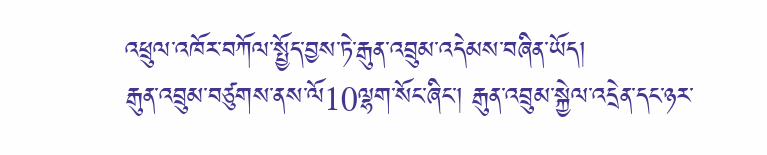འཕྲུལ་འཁོར་བཀོལ་སྤྱོད་བྱས་ཏེ་རྒུན་འབྲུམ་འདེམས་བཞིན་ཡོད།
རྒུན་འབྲུམ་བཙུགས་ནས་ལོ10ལྷག་སོང་ཞིང་། རྒུན་འབྲུམ་སྐྱེལ་འདྲེན་དང་ཉར་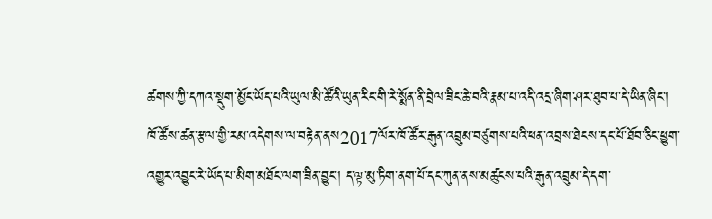ཚགས་ཀྱི་དཀའ་སྡུག་མྱོང་ཡོད་པའི་ཡུལ་མི་ཚོའི་ཡུན་རིང་གི་རེ་སྨོན་ནི་བྲེལ་ཟིང་ཆེ་བའི་རྣམ་པ་འདི་འདྲ་ཞིག་ཤར་ཐུབ་པ་དེ་ཡིན་ཞིང་། ཁོ་ཚོས་ཚན་རྩལ་གྱི་རམ་འདེགས་ལ་བརྟེན་ནས2017ལོར་ཁོ་ཚོར་རྒུན་འབྲུམ་བཙུགས་པའི་ཕན་འབྲས་ཐེངས་དང་པོ་ཐོབ་ཅིང་ཕྱུག་འགྱུར་འབྱུང་རེ་ཡོད་པ་མིག་མཐོང་ལག་ཟིན་བྱུང་། ད་ལྟ་མུ་ཏིག་ནག་པོ་དང་ཀུན་ནས་མཚུངས་པའི་རྒུན་འབྲུམ་དེ་དག་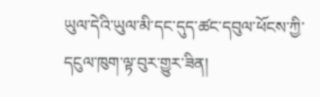ཡུལ་དེའི་ཡུལ་མི་དང་དུད་ཚང་དབུལ་ཕོངས་ཀྱི་དངུལ་ཁུག་ལྟ་བུར་གྱུར་ཟིན།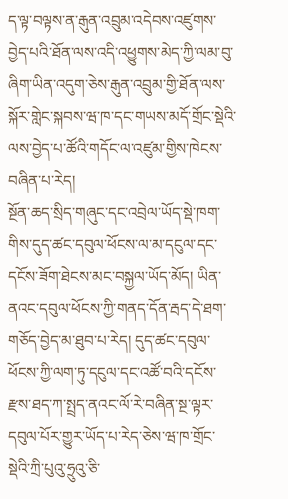ད་ལྟ་བལྟས་ན་རྒུན་འབྲུམ་འདེབས་འཛུགས་བྱེད་པའི་ཐོན་ལས་འདི་འཕྱུགས་མེད་ཀྱི་ལམ་བུ་ཞིག་ཡིན་འདུག་ཅེས་རྒུན་འབྲུམ་གྱི་ཐོན་ལས་སྐོར་གླེང་སྐབས་ཝ་ཁ་དང་གཡས་མདོ་གྲོང་སྡེའི་ལས་བྱེད་པ་ཚོའི་གདོང་ལ་འཛུམ་གྱིས་ཁེངས་བཞིན་པ་རེད།
སྔོན་ཆད་སྲིད་གཞུང་དང་འབྲེལ་ཡོད་སྡེ་ཁག་གིས་དུད་ཚང་དབུལ་ཕོངས་ལ་མ་དངུལ་དང་དངོས་ཟོག་ཐེངས་མང་བསྐྱལ་ཡོད་མོད། ཡིན་ནའང་དབུལ་ཕོངས་ཀྱི་གནད་དོན་རྦད་དེ་ཐག་གཅོད་བྱེད་མ་ཐུབ་པ་རེད། དུད་ཚང་དབུལ་ཕོངས་ཀྱི་ལག་ཏུ་དངུལ་དང་འཚོ་བའི་དངོས་རྫས་ཐད་ཀ་སྤྲད་ནའང་ལོ་རེ་བཞིན་སྔ་ལྟར་དབུལ་པོར་གྱུར་ཡོད་པ་རེད་ཅེས་ཝ་ཁ་གྲོང་སྡེའི་ཀྲི་པུའུ་ཧྲུའུ་ཅི་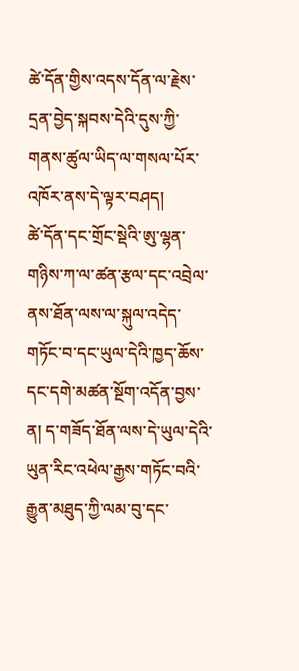ཚེ་དོན་གྱིས་འདས་དོན་ལ་རྗེས་དྲན་བྱེད་སྐབས་དེའི་དུས་ཀྱི་གནས་ཚུལ་ཡིད་ལ་གསལ་པོར་འཁོར་ནས་དེ་ལྟར་བཤད།
ཚེ་དོན་དང་གྲོང་སྡེའི་ཨུ་ལྷན་གཉིས་ཀ་ལ་ཚན་རྩལ་དང་འབྲེལ་ནས་ཐོན་ལས་ལ་སྐུལ་འདེད་གཏོང་བ་དང་ཡུལ་དེའི་ཁྱད་ཆོས་དང་དགེ་མཚན་སྔོག་འདོན་བྱས་ན། ད་གཟོད་ཐོན་ལས་དེ་ཡུལ་དེའི་ཡུན་རིང་འཕེལ་རྒྱས་གཏོང་བའི་རྒྱུན་མཐུད་ཀྱི་ལམ་བུ་དང་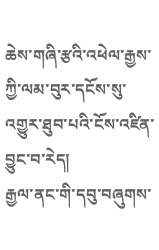ཆེས་གཞི་རྩའི་འཕེལ་རྒྱས་ཀྱི་ལམ་བུར་དངོས་སུ་འགྱུར་ཐུབ་པའི་ངོས་འཛིན་བྱུང་བ་རེད།
རྒྱལ་ནང་གི་དབུ་བཞུགས་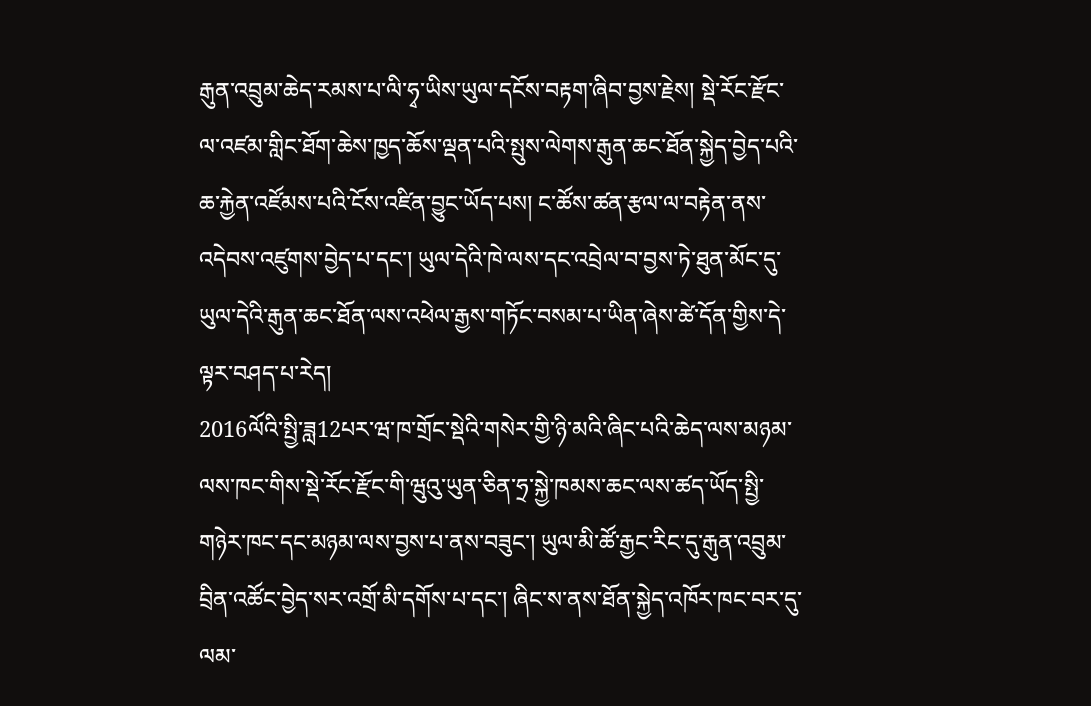རྒུན་འབྲུམ་ཆེད་རམས་པ་ལི་ཧྭ་ཡིས་ཡུལ་དངོས་བརྟག་ཞིབ་བྱས་རྗེས། སྡེ་རོང་རྫོང་ལ་འཛམ་གླིང་ཐོག་ཆེས་ཁྱད་ཆོས་ལྡན་པའི་སྤུས་ལེགས་རྒུན་ཆང་ཐོན་སྐྱེད་བྱེད་པའི་ཆ་རྐྱེན་འཛོམས་པའི་ངོས་འཛིན་བྱུང་ཡོད་པས། ང་ཚོས་ཚན་རྩལ་ལ་བརྟེན་ནས་འདེབས་འཛུགས་བྱེད་པ་དང་། ཡུལ་དེའི་ཁེ་ལས་དང་འབྲེལ་བ་བྱས་ཏེ་ཐུན་མོང་དུ་ཡུལ་དེའི་རྒུན་ཆང་ཐོན་ལས་འཕེལ་རྒྱས་གཏོང་བསམ་པ་ཡིན་ཞེས་ཚེ་དོན་གྱིས་དེ་ལྟར་བཤད་པ་རེད།
2016ལོའི་སྤྱི་ཟླ12པར་ཝ་ཁ་གྲོང་སྡེའི་གསེར་གྱི་ཉི་མའི་ཞིང་པའི་ཆེད་ལས་མཉམ་ལས་ཁང་གིས་སྡེ་རོང་རྫོང་གི་ཝུའུ་ཡུན་ཅིན་ཧྲ་སྐྱེ་ཁམས་ཆང་ལས་ཚད་ཡོད་སྤྱི་གཉེར་ཁང་དང་མཉམ་ལས་བྱས་པ་ནས་བཟུང་། ཡུལ་མི་ཚོ་རྒྱང་རིང་དུ་རྒུན་འབྲུམ་བྲིན་འཚོང་བྱེད་སར་འགྲོ་མི་དགོས་པ་དང་། ཞིང་ས་ནས་ཐོན་སྐྱེད་འཁོར་ཁང་བར་དུ་ལམ་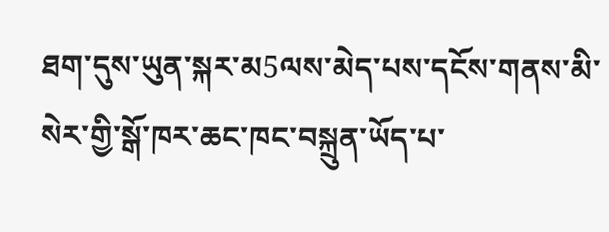ཐག་དུས་ཡུན་སྐར་མ5ལས་མེད་པས་དངོས་གནས་མི་སེར་གྱི་སྒོ་ཁར་ཆང་ཁང་བསྐྲུན་ཡོད་པ་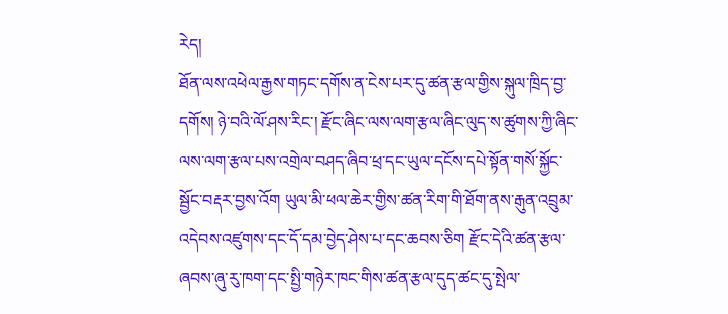རེད།
ཐོན་ལས་འཕེལ་རྒྱས་གཏང་དགོས་ན་ངེས་པར་དུ་ཚན་རྩལ་གྱིས་སྐུལ་ཁྲིད་བྱ་དགོས། ཉེ་བའི་ལོ་ཤས་རིང་། རྫོང་ཞིང་ལས་ལག་རྩལ་ཞིང་ལུད་ས་ཚུགས་ཀྱི་ཞིང་ལས་ལག་རྩལ་པས་འགྲེལ་བཤད་ཞིབ་ཕྲ་དང་ཡུལ་དངོས་དཔེ་སྟོན་གསོ་སྐྱོང་སྦྱོང་བརྡར་བྱས་འོག ཡུལ་མི་ཕལ་ཆེར་གྱིས་ཚན་རིག་གི་ཐོག་ནས་རྒུན་འབྲུམ་འདེབས་འཛུགས་དང་དོ་དམ་བྱེད་ཤེས་པ་དང་ཆབས་ཅིག རྫོང་དེའི་ཚན་རྩལ་ཞབས་ཞུ་རུ་ཁག་དང་སྤྱི་གཉེར་ཁང་གིས་ཚན་རྩལ་དུད་ཚང་དུ་སྤེལ་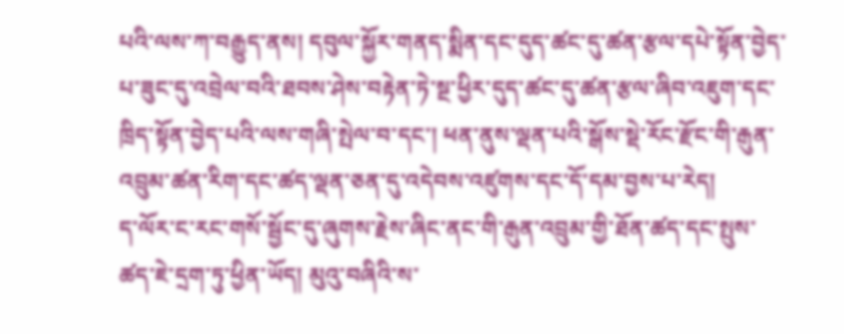པའི་ལས་ཀ་བརྒྱུད་ནས། དབུལ་སྐྱོར་གནད་སྨིན་དང་དུད་ཚང་དུ་ཚན་རྩལ་དཔེ་སྟོན་བྱེད་པ་ཟུང་དུ་འབྲེལ་བའི་ཐབས་ཤེས་བརྟེན་ཏེ་སྔ་ཕྱིར་དུད་ཚང་དུ་ཚན་རྩལ་ཞིབ་འཇུག་དང་ཁྲིད་སྟོན་བྱེད་པའི་ལས་གཞི་སྤེལ་བ་དང་། ཕན་ནུས་ལྡན་པའི་སྒོས་སྡེ་རོང་རྫོང་གི་རྒུན་འབྲུམ་ཚན་རིག་དང་ཚད་ལྡན་ཅན་དུ་འདེབས་འཛུགས་དང་དོ་དམ་བྱས་པ་རེད།
ད་ལོར་ང་རང་གསོ་སྦྱོང་དུ་ཞུགས་རྗེས་ཞིང་ནང་གི་རྒུན་འབྲུམ་གྱི་ཐོན་ཚད་དང་སྤུས་ཚད་ཇེ་དྲག་ཏུ་ཕྱིན་ཡོད། མུའུ་བཞིའི་ས་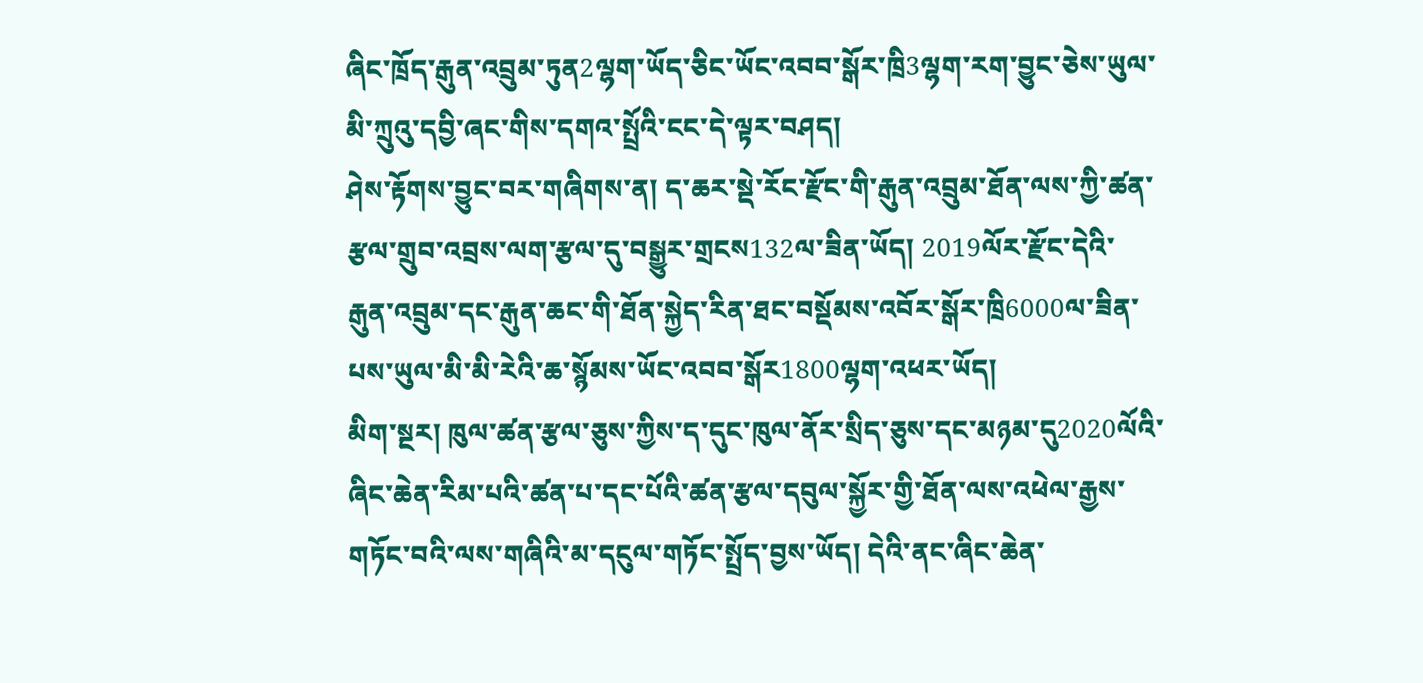ཞིང་ཁྲོད་རྒུན་འབྲུམ་ཏུན2ལྷག་ཡོད་ཅིང་ཡོང་འབབ་སྒོར་ཁྲི3ལྷག་རག་བྱུང་ཅེས་ཡུལ་མི་ཀྲུའུ་དབྱི་ཞང་གིས་དགའ་སྤྲོའི་ངང་དེ་ལྟར་བཤད།
ཤེས་རྟོགས་བྱུང་བར་གཞིགས་ན། ད་ཆར་སྡེ་རོང་རྫོང་གི་རྒུན་འབྲུམ་ཐོན་ལས་ཀྱི་ཚན་རྩལ་གྲུབ་འབྲས་ལག་རྩལ་དུ་བསྒྱུར་གྲངས132ལ་ཟིན་ཡོད། 2019ལོར་རྫོང་དེའི་རྒུན་འབྲུམ་དང་རྒུན་ཆང་གི་ཐོན་སྐྱེད་རིན་ཐང་བསྡོམས་འབོར་སྒོར་ཁྲི6000ལ་ཟིན་པས་ཡུལ་མི་མི་རེའི་ཆ་སྙོམས་ཡོང་འབབ་སྒོར1800ལྷག་འཕར་ཡོད།
མིག་སྔར། ཁུལ་ཚན་རྩལ་ཅུས་ཀྱིས་ད་དུང་ཁུལ་ནོར་སྲིད་ཅུས་དང་མཉམ་དུ2020ལོའི་ཞིང་ཆེན་རིམ་པའི་ཚན་པ་དང་པོའི་ཚན་རྩལ་དབུལ་སྐྱོར་གྱི་ཐོན་ལས་འཕེལ་རྒྱས་གཏོང་བའི་ལས་གཞིའི་མ་དངུལ་གཏོང་སྤྲོད་བྱས་ཡོད། དེའི་ནང་ཞིང་ཆེན་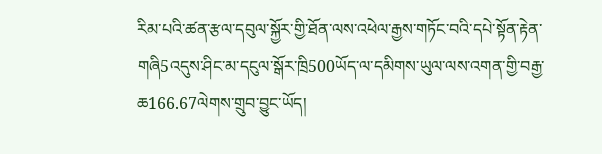རིམ་པའི་ཚན་རྩལ་དབུལ་སྐྱོར་གྱི་ཐོན་ལས་འཕེལ་རྒྱས་གཏོང་བའི་དཔེ་སྟོན་རྟེན་གཞི5འདུས་ཤིང་མ་དངུལ་སྒོར་ཁྲི500ཡོད་ལ་དམིགས་ཡུལ་ལས་འགན་གྱི་བརྒྱ་ཆ166.67ལེགས་གྲུབ་བྱུང་ཡོད།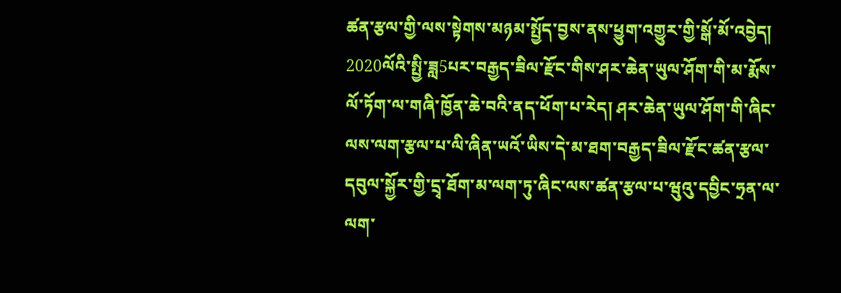ཚན་རྩལ་གྱི་ལས་སྟེགས་མཉམ་སྤྱོད་བྱས་ནས་ཕྱུག་འགྱུར་གྱི་སྒོ་མོ་འབྱེད།
2020ལོའི་སྤྱི་ཟླ5པར་བརྒྱད་ཟིལ་རྫོང་གིས་ཤར་ཆེན་ཡུལ་ཤོག་གི་མ་རྨོས་ལོ་ཏོག་ལ་གཞི་ཁྱོན་ཆེ་བའི་ནད་ཕོག་པ་རེད། ཤར་ཆེན་ཡུལ་ཤོག་གི་ཞིང་ལས་ལག་རྩལ་པ་ལི་ཞིན་ཡའོ་ཡིས་དེ་མ་ཐག་བརྒྱད་ཟིལ་རྫོང་ཚན་རྩལ་དབུལ་སྐྱོར་གྱི་དྲྭ་ཐོག་མ་ལག་ཏུ་ཞིང་ལས་ཚན་རྩལ་པ་ཝུའུ་དབྱིང་ཧྲན་ལ་ལག་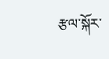རྩལ་སྐོར་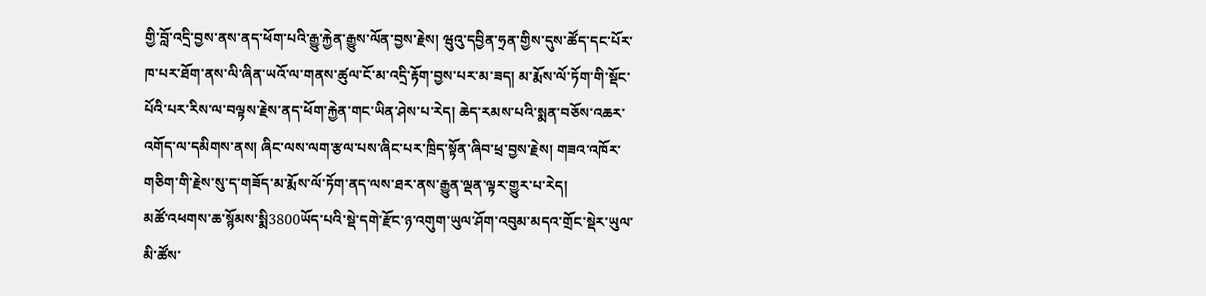གྱི་བློ་འདྲི་བྱས་ནས་ནད་ཕོག་པའི་རྒྱུ་རྐྱེན་རྒྱུས་ལོན་བྱས་རྗེས། ཝུའུ་དབྱིན་ཧྲན་གྱིས་དུས་ཚོད་དང་པོར་ཁ་པར་ཐོག་ནས་ལི་ཞིན་ཡའོ་ལ་གནས་ཚུལ་ངོ་མ་འདྲི་རྟོག་བྱས་པར་མ་ཟད། མ་རྨོས་ལོ་ཏོག་གི་སྡོང་པོའི་པར་རིས་ལ་བལྟས་རྗེས་ནད་ཕོག་རྐྱེན་གང་ཡིན་ཤེས་པ་རེད། ཆེད་རམས་པའི་སྨན་བཅོས་འཆར་འགོད་ལ་དམིགས་ནས། ཞིང་ལས་ལག་རྩལ་པས་ཞིང་པར་ཁྲིད་སྟོན་ཞིབ་ཕྲ་བྱས་རྗེས། གཟའ་འཁོར་གཅིག་གི་རྗེས་སུ་ད་གཟོད་མ་རྨོས་ལོ་ཏོག་ནད་ལས་ཐར་ནས་རྒྱུན་ལྡན་ལྟར་གྱུར་པ་རེད།
མཚོ་འཕགས་ཆ་སྙོམས་སྨི3800ཡོད་པའི་སྡེ་དགེ་རྫོང་ཉ་འགུག་ཡུལ་ཤོག་འབུམ་མདའ་གྲོང་སྡེར་ཡུལ་མི་ཚོས་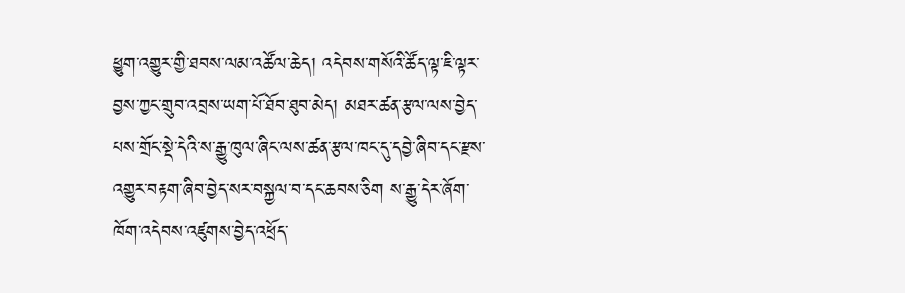ཕྱུག་འགྱུར་གྱི་ཐབས་ལམ་འཚོལ་ཆེད། འདེབས་གསོའི་ཚོད་ལྟ་ཇི་ལྟར་བྱས་ཀྱང་གྲུབ་འབྲས་ཡག་པོ་ཐོབ་ཐུབ་མེད། མཐར་ཚན་རྩལ་ལས་བྱེད་པས་གྲོང་སྡེ་དེའི་ས་རྒྱུ་ཁུལ་ཞིང་ལས་ཚན་རྩལ་ཁང་དུ་དབྱེ་ཞིབ་དང་རྫས་འགྱུར་བརྟག་ཞིབ་བྱེད་སར་བསྐྱལ་བ་དང་ཆབས་ཅིག ས་རྒྱུ་དེར་ཞོག་ཁོག་འདེབས་འཛུགས་བྱེད་འཕྲོད་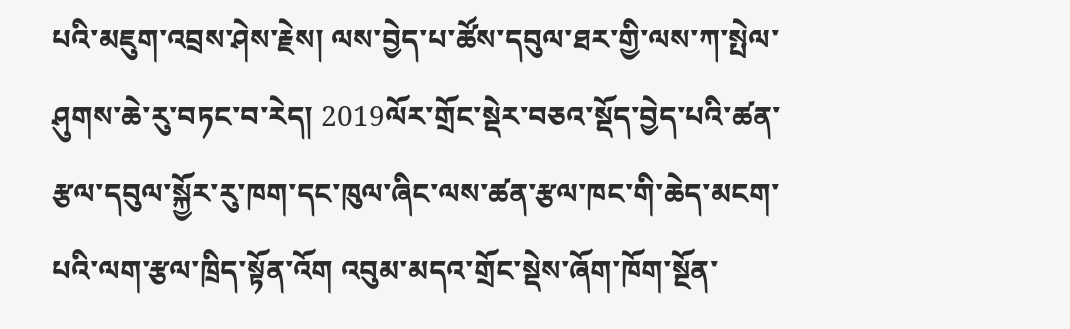པའི་མཇུག་འབྲས་ཤེས་རྗེས། ལས་བྱེད་པ་ཚོས་དབུལ་ཐར་གྱི་ལས་ཀ་སྤེལ་ཤུགས་ཆེ་རུ་བཏང་བ་རེད། 2019ལོར་གྲོང་སྡེར་བཅའ་སྡོད་བྱེད་པའི་ཚན་རྩལ་དབུལ་སྐྱོར་རུ་ཁག་དང་ཁུལ་ཞིང་ལས་ཚན་རྩལ་ཁང་གི་ཆེད་མངག་པའི་ལག་རྩལ་ཁྲིད་སྟོན་འོག འབུམ་མདའ་གྲོང་སྡེས་ཞོག་ཁོག་སྔོན་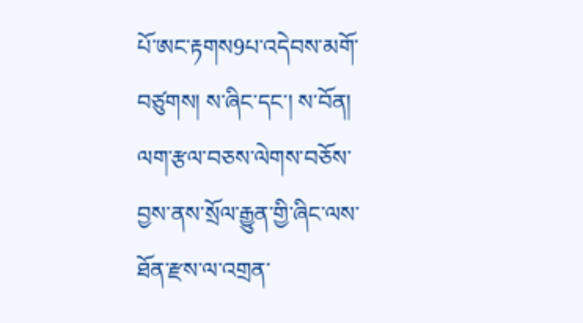པོ་ཨང་རྟགས9པ་འདེབས་མགོ་བཙུགས། ས་ཞིང་དང་། ས་བོན། ལག་རྩལ་བཅས་ལེགས་བཅོས་བྱས་ནས་སྲོལ་རྒྱུན་གྱི་ཞིང་ལས་ཐོན་རྫས་ལ་འགྲན་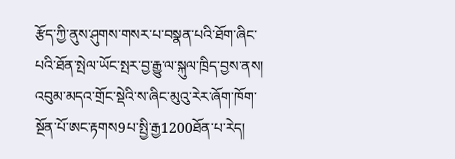རྩོད་ཀྱི་ནུས་ཤུགས་གསར་པ་བསྣན་པའི་ཐོག་ཞིང་པའི་ཐོན་སྤེལ་ཡོང་སྤར་བྱ་རྒྱུ་ལ་སྐུལ་ཁྲིད་བྱས་ནས། འབུམ་མདའ་གྲོང་སྡེའི་ས་ཞིང་མུའུ་རེར་ཞོག་ཁོག་སྔོན་པོ་ཨང་རྟགས9པ་སྤྱི་རྒྱ1200ཐོན་པ་རེད།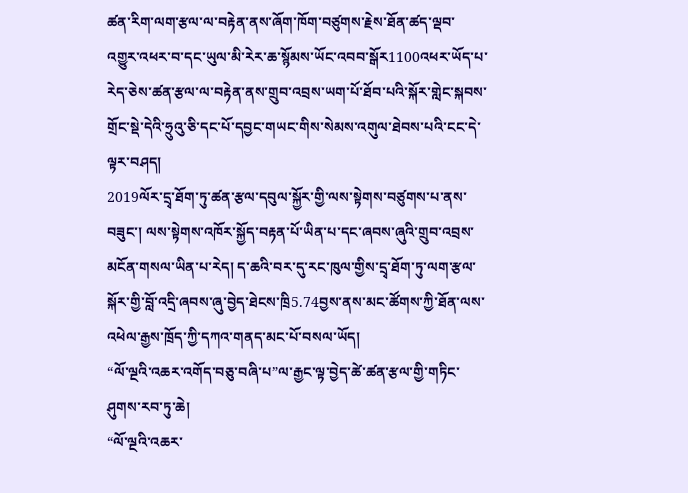ཚན་རིག་ལག་རྩལ་ལ་བརྟེན་ནས་ཞོག་ཁོག་བཙུགས་རྗེས་ཐོན་ཚད་ལྡབ་འགྱུར་འཕར་བ་དང་ཡུལ་མི་རེར་ཆ་སྙོམས་ཡོང་འབབ་སྒོར1100འཕར་ཡོད་པ་རེད་ཅེས་ཚན་རྩལ་ལ་བརྟེན་ནས་གྲུབ་འབྲས་ཡག་པོ་ཐོབ་པའི་སྐོར་གླེང་སྐབས་གྲོང་སྡེ་དེའི་ཧྲུའུ་ཅི་དང་པོ་དབྱང་གཡང་གིས་སེམས་འགུལ་ཐེབས་པའི་ངང་དེ་ལྟར་བཤད།
2019ལོར་དྲྭ་ཐོག་ཏུ་ཚན་རྩལ་དབུལ་སྐྱོར་གྱི་ལས་སྟེགས་བཙུགས་པ་ནས་བཟུང་། ལས་སྟེགས་འཁོར་སྐྱོད་བརྟན་པོ་ཡིན་པ་དང་ཞབས་ཞུའི་གྲུབ་འབྲས་མངོན་གསལ་ཡིན་པ་རེད། ད་ཆའི་བར་དུ་རང་ཁུལ་གྱིས་དྲྭ་ཐོག་ཏུ་ལག་རྩལ་སྐོར་གྱི་བློ་འདྲི་ཞབས་ཞུ་བྱེད་ཐེངས་ཁྲི5.74བྱས་ནས་མང་ཚོགས་ཀྱི་ཐོན་ལས་འཕེལ་རྒྱས་ཁྲོད་ཀྱི་དཀའ་གནད་མང་པོ་བསལ་ཡོད།
“ལོ་ལྔའི་འཆར་འགོད་བཅུ་བཞི་པ”ལ་རྒྱང་ལྟ་བྱེད་ཚེ་ཚན་རྩལ་གྱི་གཏིང་ཤུགས་རབ་ཏུ་ཆེ།
“ལོ་ལྔའི་འཆར་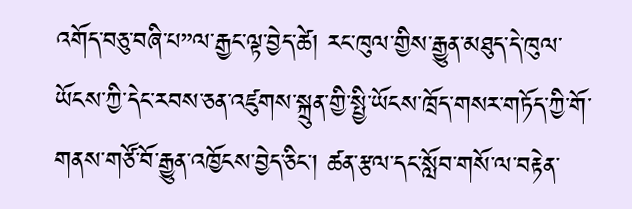འགོད་བཅུ་བཞི་པ”ལ་རྒྱང་ལྟ་བྱེད་ཚེ། རང་ཁུལ་གྱིས་རྒྱུན་མཐུད་དེ་ཁུལ་ཡོངས་ཀྱི་དེང་རབས་ཅན་འཛུགས་སྐྲུན་གྱི་སྤྱི་ཡོངས་ཁྲོད་གསར་གཏོད་ཀྱི་གོ་གནས་གཙོ་བོ་རྒྱུན་འཁྱོངས་བྱེད་ཅིང་། ཚན་རྩལ་དང་སློབ་གསོ་ལ་བརྟེན་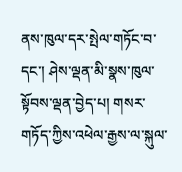ནས་ཁུལ་དར་སྤེལ་གཏོང་བ་དང་། ཤེས་ལྡན་མི་སྣས་ཁུལ་སྟོབས་ལྡན་བྱེད་པ། གསར་གཏོད་ཀྱིས་འཕེལ་རྒྱས་ལ་སྐུལ་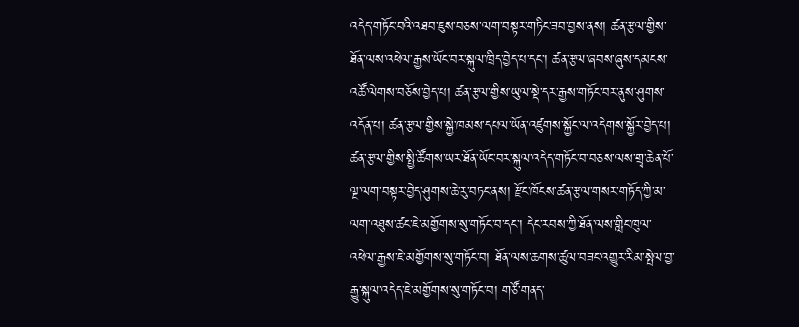འདེད་གཏོང་བའི་འཐབ་ཇུས་བཅས་ལག་བསྟར་གཏིང་ཟབ་བྱས་ནས། ཚན་རྩལ་གྱིས་ཐོན་ལས་འཕེལ་རྒྱས་ཡོང་བར་སྐུལ་ཁྲིད་བྱེད་པ་དང་། ཚན་རྩལ་ཞབས་ཞུས་དམངས་འཚོ་ལེགས་བཅོས་བྱེད་པ། ཚན་རྩལ་གྱིས་ཡུལ་སྡེ་དར་རྒྱས་གཏོང་བར་ནུས་ཤུགས་འདོན་པ། ཚན་རྩལ་གྱིས་སྐྱེ་ཁམས་དཔལ་ཡོན་འཛུགས་སྐྱོང་ལ་འདེགས་སྐྱོར་བྱེད་པ། ཚན་རྩལ་གྱིས་སྤྱི་ཚོགས་ཡར་ཐོན་ཡོང་བར་སྐུལ་འདེད་གཏོང་བ་བཅས་ལས་གྲྭ་ཆེན་པོ་ལྔ་ལག་བསྟར་བྱེད་ཤུགས་ཆེ་རུ་བཏང་ནས། རྫོང་ཁོངས་ཚན་རྩལ་གསར་གཏོད་ཀྱི་མ་ལག་འཐུས་ཚང་ཇེ་མགྱོགས་སུ་གཏོང་བ་དང་། དེང་རབས་ཀྱི་ཐོན་ལས་གླིང་ཁུལ་འཕེལ་རྒྱས་ཇེ་མགྱོགས་སུ་གཏོང་བ། ཐོན་ལས་ཆགས་ཚུལ་བཟང་འགྱུར་རིམ་སྤེལ་བྱ་རྒྱུ་སྐུལ་འདེད་ཇེ་མགྱོགས་སུ་གཏོང་བ། གཙོ་གནད་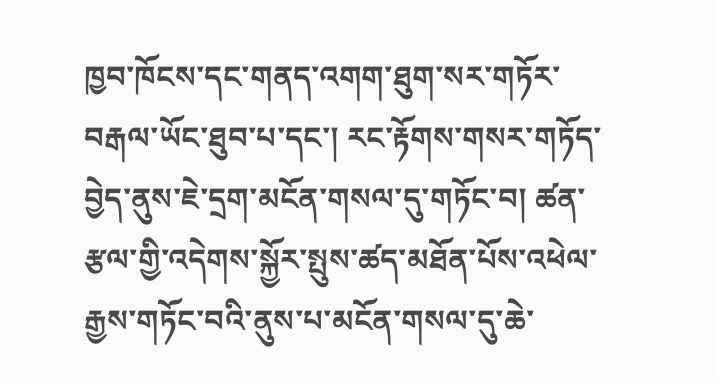ཁྱབ་ཁོངས་དང་གནད་འགག་ཐུག་སར་གཏོར་བརྒལ་ཡོང་ཐུབ་པ་དང་། རང་རྟོགས་གསར་གཏོད་བྱེད་ནུས་ཇེ་དྲག་མངོན་གསལ་དུ་གཏོང་བ། ཚན་རྩལ་གྱི་འདེགས་སྐྱོར་སྤུས་ཚད་མཐོན་པོས་འཕེལ་རྒྱས་གཏོང་བའི་ནུས་པ་མངོན་གསལ་དུ་ཆེ་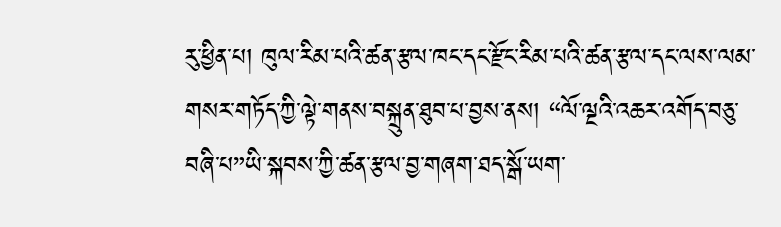རུ་ཕྱིན་པ། ཁུལ་རིམ་པའི་ཚན་རྩལ་ཁང་དང་རྫོང་རིམ་པའི་ཚན་རྩལ་དང་ལས་ལམ་གསར་གཏོད་ཀྱི་ལྟེ་གནས་བསྐྲུན་ཐུབ་པ་བྱས་ནས། “ལོ་ལྔའི་འཆར་འགོད་བཅུ་བཞི་པ”ཡི་སྐབས་ཀྱི་ཚན་རྩལ་བྱ་གཞག་ཐད་སྒོ་ཡག་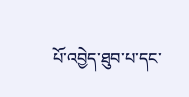པོ་འབྱེད་ཐུབ་པ་དང་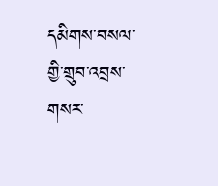དམིགས་བསལ་གྱི་གྲུབ་འབྲས་གསར་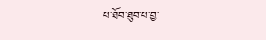པ་ཐོབ་ཐུབ་པ་བྱ་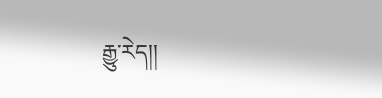རྒྱུ་རེད།།